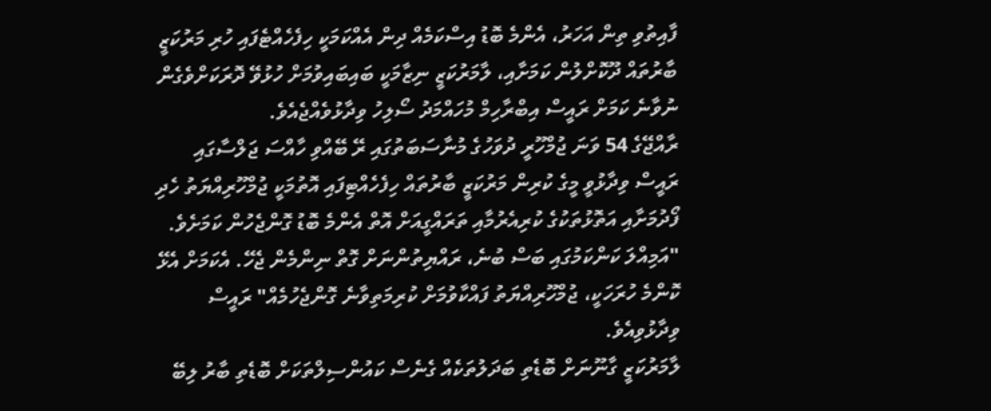ފާއިތުވި ތިން އަހަރު، އެންމެ ބޮޑު އިސްކަމެއް ދިން އެއްކަމަކީ ހިފެހެއްޓެފައި ހުރި މަރުކަޒީ ބާރުތައް ދޫކޮށްލުން ކަމަށާއި، ލާމަރުކަޒީ ނިޒާމަކީ ބައިބައިވުމަށް ހުޅުވޭ ދޮރަކަށްވެގެން ނުވާނެ ކަމަށް ރައީސް އިބްރާހިމް މުހައްމަދު ސޯލިހު ވިދާޅުވެއްޖެއެވެ.
ރާއްޖޭގެ 54 ވަނަ ޖުމްހޫރީ ދުވަހުގެ މުނާސަބަތުގައި ރޭ ބޭއްވި ހާއްސަ ޖަލްސާގައި ރައީސް ވިދާޅުވީ މީގެ ކުރިން މަރުކަޒީ ބާރުތައް ހިފެހެއްޓިފައި އޮތުމަކީ ޖުމްހޫރިއްޔަތު ހެދި ފޯދުމަށާއި އަތޮޅުތަކުގެ ކުރިއެރުމާއި ތަރައްގީއަށް އޮތް އެންމެ ބޮޑު ގޮންޖެހުން ކަމަށެވެ.
"އަމިއްލަ ކަންކަމުގައި ބަސް ބުނެ، ރައްޔިތުންނަށް ގޮތް ނިންމެން ޖެހޭ. އެކަމަށް އެޅޭ ކޮންމެ ހުރަހަކީ، ޖުމްހޫރިއްޔަތު ފައްކާވުމަށް ކުރިމަތިވާނެ ގޮންޖެހުމެއް" ރައީސް ވިދާޅުވިއެވެ.
ލާމަރުކަޒީ ގާނޫނަށް ބޮޑެތި ބަދަލުތަކެއް ގެނެސް ކައުންސިލްތަކަށް ބޮޑެތި ބާރު ލިބޭ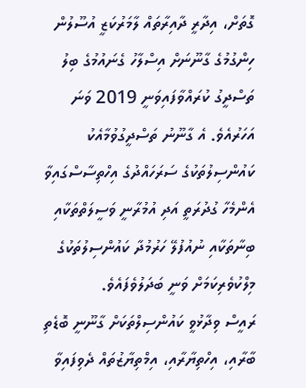ގޮތަށް، އިދާރީ ދާއިރާތައް ލާމަރުކަޒީ އުސޫލުން ހިންގުމުގެ ގާނޫނަށް އިސްލާހު ގެނައުމުގެ ބިލު ތަސްދީގު ކުރައްވާފައިވަނީ 2019 ވަނަ އަހަރުއެވެ. އެ ގާނޫނު ތަސްދީގުވުމާއެކު ކައުންސިލުތަކުގެ ސަރަހައްދުގެ އިހްތިސާސްގައިވާ އެންމެހާ ގުދުރަތީ އަދި އުމުރާނީ ވަސީލަތްތަކާއި ބިނާތަކާއި ނުއުފުލޭ ހަރުމުދާ ކައުންސިލުތަކުގެ މިލްކުވެރިކަމަށް ވަނީ ބަދަލުވެފައެވެ.
ރައީސް ވިދާޅުވީ ކައުންސިލްތަކަށް ގާނޫނީ ބޮޑެތި ބާރާއި، އިހްތިޔާރާއި، އިމްތިޔާޒުތައް ދެވިފައިވާ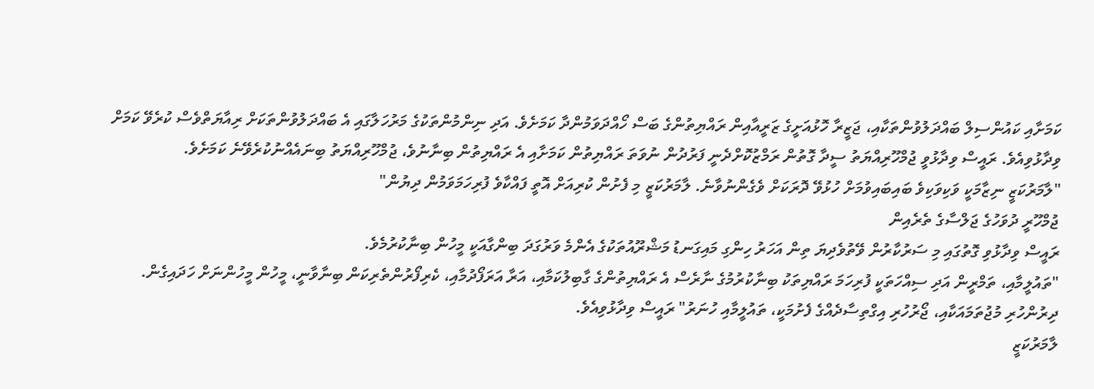ކަމަށާއި ކައުންސިލް ބައްދަލުވުންތަކާއި، ޖަޒީރާ ހޮޅުއަށީގެ ޒަރީއާއިން ރައްޔިތުންގެ ބަސް ހޯއްދަވަމުންދާ ކަމަށެވެ. އަދި ނިންމުންތަކުގެ މަރުހަލާގައި އެ ބައްދަލުވުންތަކަށް ރިއާޔަތްވެސް ކުރެވޭ ކަމަށް ވިދާޅުވިއެވެ. ރައީސް ވިދާޅުވީ ޖުމްހޫރިއްޔަތު ސީދާ ގޮތުން ރަމްޒުކޮށްދެނީ ފަރުދުން ނުވަތަ ރައްޔިތުން ކަމަށާއި އެ ރައްޔިތުން ބިނާނުވެ، ޖުމްހޫރިއްޔަތު ބިނައެއްނުކުރެވޭނެ ކަމަށެވެ.
"ލާމަރުކަޒީ ނިޒާމަކީ ވަކިވަކިވެ ބައިބައިވުމަށް ހުޅުވޭ ދޮރަކަށް ވެގެންނުވާނެ. ލާމަރުކަޒީ މި ފެށުން ކުރިއަށް އޮތީ ފައްކާވެ ފުރިހަމަވަމުން ދިޔުން"
ޖުމްހޫރީ ދުވަހުގެ ޖަލްސާގެ ތެރެއިން
ރައީސް ވިދާޅުވި ގޮތުގައި މި ސަރުކާރުން ވޭތުވެދިޔަ ތިން އަހަރު ހިންގި މައިގަނޑު މަޝްރޫއުތަކުގެ އެންމެ ވަރުގަދަ ބިންގާއަކީ މީހުން ބިނާކުރުމެވެ.
"ތައުލީމާއި، ތަމްރީން އަދި ސިއްހަތަކީ ފުރިހަމަ ރައްޔިތަކު ބިނާކުރުމުގެ ނާރެސް އެ ރައްޔިތުންގެ ގާބިލުކަމާއި، އަރާ އަރަފޯދުމާއި، ކެރިފޯރުންތެރިކަން ބިނާވާނީ، މީހުން މީހުންނަށް ހަދައިގެން. ދިރުންހުރި މުޖުތަމައަކާއި، ޖޯރުހުރި އިގްތިސާދެއްގެ ފެށުމަކީ، ތައުލީމާއި ހުނަރު" ރައީސް ވިދާޅުވިއެވެ.
ލާމަރުކަޒީ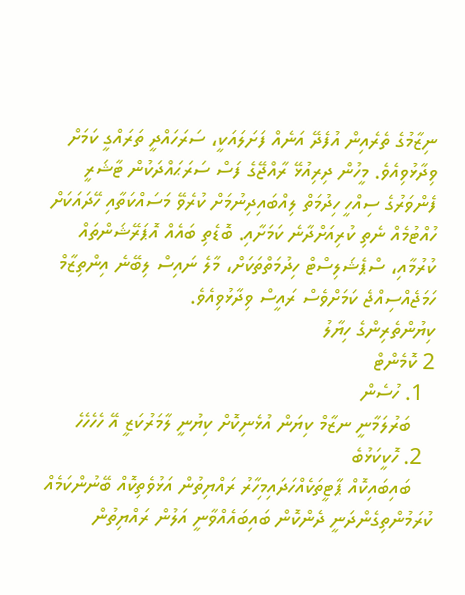ނިޒާމުގެ ތެރެއިން އުފެދޭ އަނެއް ފަށަލައަކީ، ސަރަހައްދީ ތަރައްގީ ކަމަށް ވިދާޅުވިއެވެ. މީހުން ދިރިއުޅޭ ރާއްޖޭގެ ފަސް ސަރަޙައްދަކުން ޓާޝަރީ ފެންވަރުގެ ސިއްހީ ހިދުމަތް ލިއްބައިދިނުމަށް ކުރެވޭ މަސައްކަތާއި ހޭދައަކަށް ހުއްޓުމެއް ނެތި ކުރިއަށްދާނެ ކަމަށާއި. ބޮޑެތި ބައެއް އޮޕަރޭޝަންތައް ކުރުމާއި، ސްޕެޝަލިސްޓް ހިދުމަތްތަކަށް، މާލެ ނައިސް ލިބޭނެ އިންތިޒާމް ހަމަޖެއްސިއްޖެ ކަމަށްވެސް ރައީސް ވިދާޅުވިއެވެ.
ކިޔުންތެރިންގެ ހިޔާލު
2 ކޮމެންޓް
  1. ހުސެން
    ބަރުލަމާނީ ނޒާމް ކިޔަން އުޅެނިކޮށް ކިޔުނީ ލާމަރުކަޒީ އޭ ހެހެހެހެ
  2. ހޮކީކަޅުބެ
    ބައިބައިކޮއް ޕާޓީތަކެއްހަދައިމިހާރު ރައްޔިތުން އަޅުވެތިކޮއް ބޭނުންކަމެއް ކުރަމުންތިގެންދަނީ ދެންކޮން ބައިބައެއްވާނީ އަލުން ރައްޔިތުން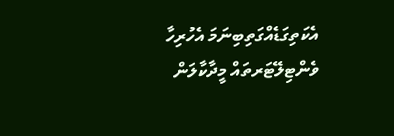އެކަތިގަޑެއްގަތިބިނަމަ އެހުރިހާ ވެންޓިލޭޓަރތައް މީދާކާލަން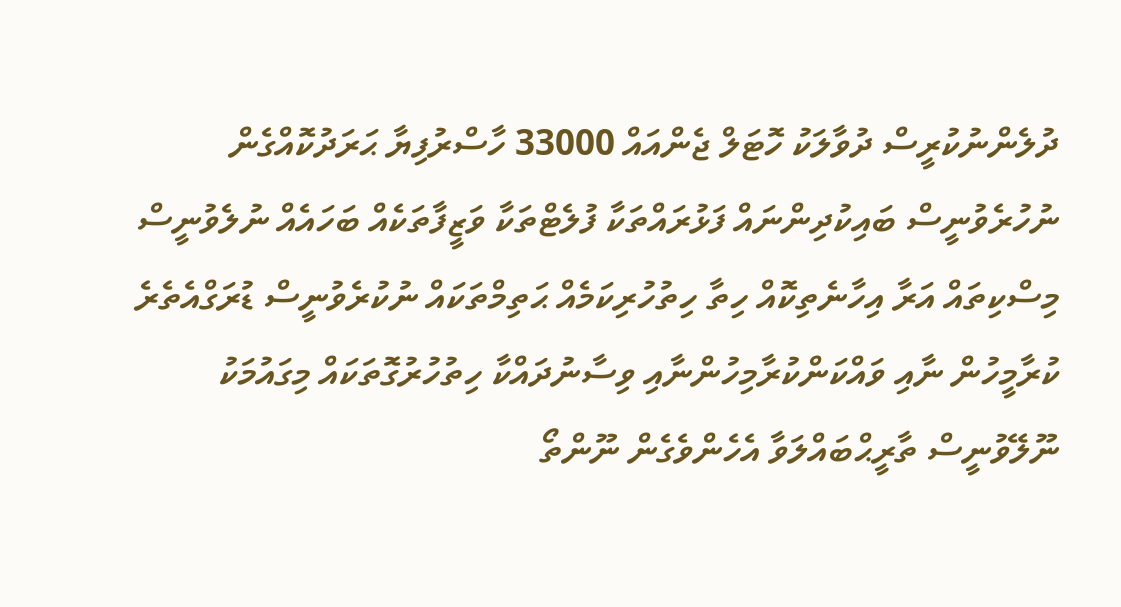ދުލެންނުކުރީސް ދުވާލަކު ހޮޓަލް ޖެންއައް 33000 ހާސްރުފިޔާ ޙަރަދުކޮއްގެން ނުހުރެވުނީސް ބައިކުދިންނައް ފަޅުރައްތަކާ ފުލެޓްތަކާ ވަޒީފާތަކެއް ބަހައެއް ނުލެވުނީސް މިސްކިތައް އަރާ އިހާނެތިކޮއް ހިތާ ހިތުހުރިކަމެއް ޙަތިމްތަކައް ނުކުރެވުނީސް ޑުރަގްއެތެރެ ކުރާމީހުން ނާއި ވައްކަންކުރާމިހުންނާއި ވިސާނުދައްކާ ހިތުހުރުގޮތަކައް މިގައުމަކު ނޫލޭވުނީސް ތާރީޙްބައްލަވާ އެހެންވެގެން ނޫންތޯ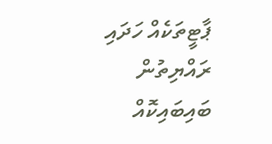ޕާޓީތަކެއް ހަދައި ރައްޔިތުން ބައިބައިކޮއް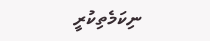ނިކަމެތިކުރީ